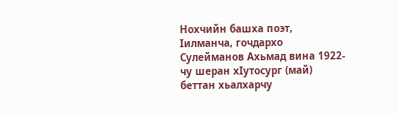Нохчийн башха поэт, Iилманча, гочдархо Сулейманов Ахьмад вина 1922-чу шеран хIутосург (май) беттан хьалхарчу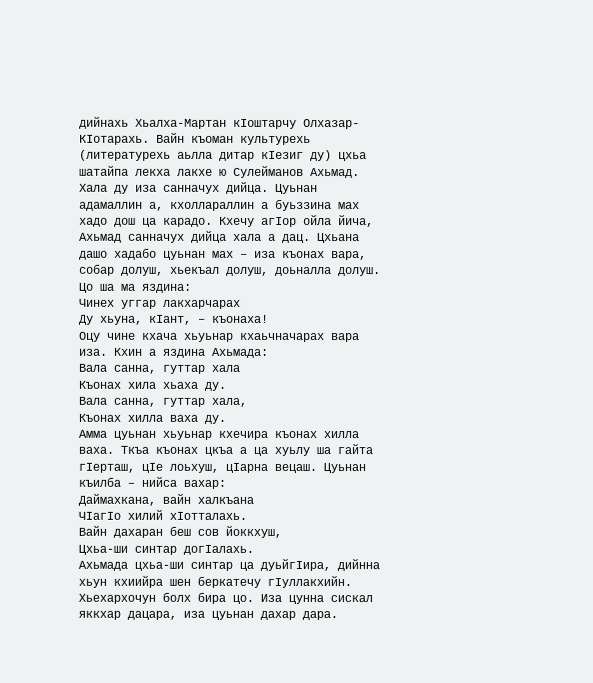дийнахь Хьалха-Мартан кIоштарчу Олхазар-КIотарахь. Вайн къоман культурехь (литературехь аьлла дитар кIезиг ду) цхьа шатайпа лекха лакхе ю Сулейманов Ахьмад.
Хала ду иза санначух дийца. Цуьнан адамаллин а, кхоллараллин а буьззина мах хадо дош ца карадо. Кхечу агIор ойла йича, Ахьмад санначух дийца хала а дац. Цхьана дашо хадабо цуьнан мах – иза къонах вара, собар долуш, хьекъал долуш, доьналла долуш. Цо ша ма яздина:
Чинех уггар лакхарчарах
Ду хьуна, кIант, – къонаха!
Оцу чине кхача хьуьнар кхаьчначарах вара иза. Кхин а яздина Ахьмада:
Вала санна, гуттар хала
Къонах хила хьаха ду.
Вала санна, гуттар хала,
Къонах хилла ваха ду.
Амма цуьнан хьуьнар кхечира къонах хилла ваха. Ткъа къонах цкъа а ца хуьлу ша гайта гIерташ, цIе лоьхуш, цIарна вецаш. Цуьнан къилба – нийса вахар:
Даймахкана, вайн халкъана
ЧIагIо хилий хIотталахь.
Вайн дахаран беш сов йоккхуш,
Цхьа-ши синтар догIалахь.
Ахьмада цхьа-ши синтар ца дуьйгIира, дийнна хьун кхиийра шен беркатечу гIуллакхийн.
Хьехархочун болх бира цо. Иза цунна сискал яккхар дацара, иза цуьнан дахар дара.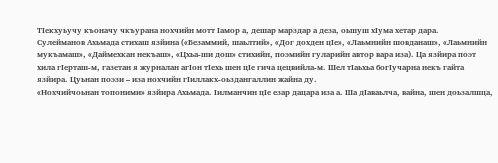ТIекхуьучу къоначу чкъурана нохчийн мотт Iамор а, дешар марздар а деза, оьшуш хIума хетар дара.
Сулейманов Ахьмада стихаш язйина («Безаммий, шаьлтий», «Дог дохден цIе», «Лаьмнийн шовданаш», «Лаьмнийн мукъамаш», «Даймехкан некъаш», «Цхьа-ши дош» стихийн, поэмийн гуларийн автор вара иза). Ца язйира поэт хила гIерташ-м, газетан я журналан агIон тIехь шен цIе гича цецвийла-м. Шел тIаьхьа богIучарна некъ гайта язйира. Цуьнан поэзи – иза нохчийн гIиллакх-оьздангаллин жайна ду.
«Нохчийчоьнан топоними» язйира Ахьмада. Iилманчин цIе езар дацара иза а. Ша дIаваьлча, вайна, шен доьзалшца,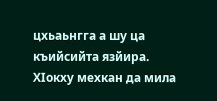цхьаьнгга а шу ца къийсийта язйира. ХIокху мехкан да мила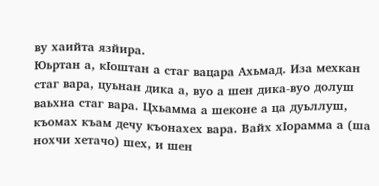ву хаийта язйира.
Юьртан а, кIоштан а стаг вацара Ахьмад. Иза мехкан стаг вара, цуьнан дика а, вуо а шен дика-вуо долуш ваьхна стаг вара. Цхьамма а шеконе а ца дуьллуш, къомах къам дечу къонахех вара. Вайх хIорамма а (ша нохчи хетачо) шех, и шен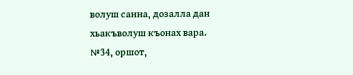волуш санна‚ дозалла дан хьакъволуш къонах вара.
№34, оршот,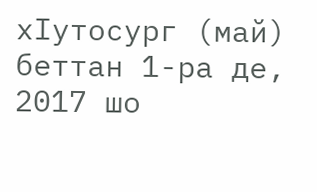хIутосург (май) беттан 1-ра де, 2017 шо